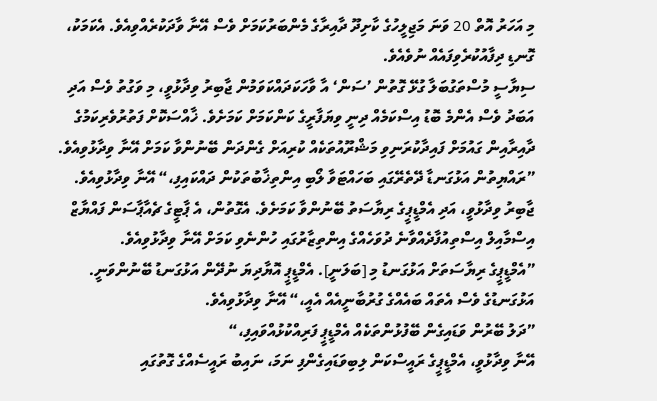މި އަހަރު އޮތް 20 ވަނަ މަޖިލީހުގެ ކާށިދޫ ދާއިރާގެ މެންބަރުކަމަށް ވެސް އޭނާ ވާދަކުރެއްވިއެވެ. އެކަމަކު، ގޮނޑި ދިފާއުކުރެވިފައެއް ނުވެއެވެ.
ސިޔާސީ މުސްތަގުބަލާ ގުޅޭ ގޮތުން ’ސަން‘ އާ ވާހަކަދައްކަވަމުން ޖާބިރު ވިދާޅުވީ، މި ވަގުތު ވެސް އަދި އަބަދު ވެސް އެންމެ ބޮޑު އިސްކަމެއް ދިނީ ވިޔަފާރީގެ ކަންކަމަށް ކަމަށެވެ. ޚާއްސަކޮށް ފަތުރުވެރިކަމުގެ ދާއިރާއިން ގައުމަށް ފައިދާކުރަނިވި މަޝްރޫއުތަކެއް ކުރިއަށް ގެންދަން ބޭނުންވާ ކަމަށް އޭނާ ވިދާޅުވިއެވެ.
”ރައްޔިތުން އަޅުގަނޑާ ދޭތެރޭގައި ބަހައްޓަވާ ލޯބި އިންތިޚާބުތަކުން ދައްކައިފި،“ އޭނާ ވިދާޅުވިއެވެ.
ޖާބިރު ވިދާޅުވީ، އަދި އެމްޑީޕީގެ ރިޔާސަތު ބޭނުންވާ ކަމަށެވެ. އެގޮތުން، އެ ޕާޓީގެ ޗެއާޕާސަން ފައްޔާޒް އިސްމާއިލް އިސްތިއުފާދެއްވާނެ ދުވަހެއްގެ އިންތިޒާރުގައި ހުންނެވި ކަމަށް އޭނާ ވިދާޅުވިއެވެ.
”އެމްޑީޕީގެ ރިޔާސަތަށް އަޅުގަނޑު މި [ބަލަނީ]. އެމްޑީޕީ އޮޔާދިޔަ ނުދޭން އަޅުގަނޑު ބޭނުންވަނީ. އަޅުގަނޑުގެ ވެސް އެތައް ބައެއްގެ ގުރުބާނީއެއް އެއީ،“ އޭނާ ވިދާޅުވިއެވެ.
”ދަލު ބޭރުން ވަޑައިގެން ބޭފުޅުންތަކެއް އެމްޑީޕީ ފަރިއްކުޅުއްވައިފި،“
އޭނާ ވިދާޅުވީ، އެމްޑީޕީގެ ރައީސްކަން ލިބިވަޑައިގެންފި ނަމަ، ނައިބު ރައީސެއްގެ ގޮތުގައި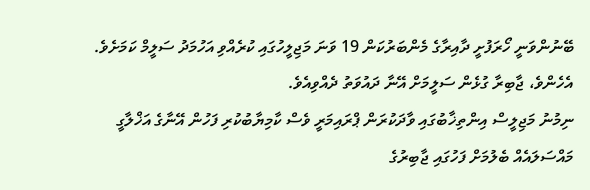ބޭނުންވަނީ ހޯރަފުށީ ދާއިރާގެ މެންބަރުކަން 19 ވަނަ މަޖިލީހުގައި ކުރެއްވި އަހުމަދު ސަލީމް ކަމަށެވެ. އެހެންވެ، ޖާބިރާ ގުޅެން ސަލީމަށް އޭނާ ދައުވަތު ދެއްވިއެވެ.
ނިމުނު މަޖިލީސް އިންތިޚާބުގައި ވާދަކުރަން ޕްރައިމަރީ ވެސް ކާމިޔާބުކުރި ފަހުން އޭނާގެ އަޚްލާގީ މައްސަލައެއް ބެލުމަށް ފަހުގައި ޖާބިރުގެ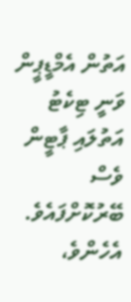އަތުން އެމްޑީޕީން ވަނީ ޓިކެޓު އަތުލައި ޕާޓީން ވެސް ބޭރުކޮށްފައެވެ. އެހެންވެ،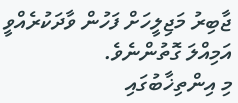ޖާބިރު މަޖިލީހަށް ފަހުން ވާދަކުރެއްވީ އަމިއްލަ ގޮތުންނެވެ.
މި އިންތިޚާބުގައި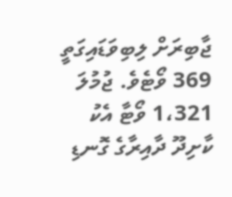ޖާބިރަށް ލިބިވަޑައިގަތީ 369 ވޯޓެވެ. ޖުމުލަ 1،321 ވޯޓާ އެކު ކާށިދޫ ދާއިރާގެ ގޮނޑި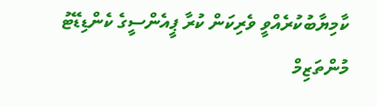ކާމިޔާބުކުރެއްވީ ވެރިކަން ކުރާ ޕީއެންސީގެ ކެންޑިޑޭޓު މުންތަޒިމް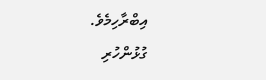އިބްރާހިމެވެ.
ގުޅުންހުރި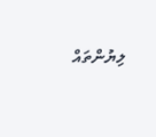ލިޔުންތައް